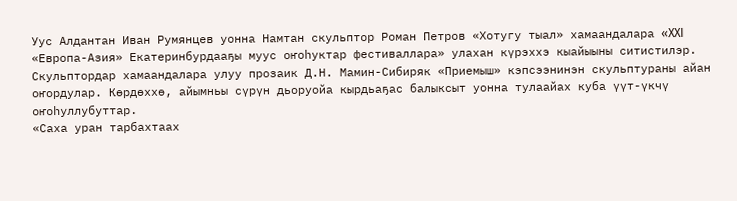Уус Алдантан Иван Румянцев уонна Намтан скульптор Роман Петров «Хотугу тыал» хамаандалара «XXI «Европа-Азия» Екатеринбурдааҕы муус оҥоһуктар фестиваллара» улахан күрэххэ кыайыыны ситистилэр.
Скульптордар хамаандалара улуу прозаик Д.Н. Мамин-Сибиряк «Приемыш» кэпсээнинэн скульптураны айан оҥордулар. Көрдөххө, айымньы сүрүн дьоруойа кырдьаҕас балыксыт уонна тулаайах куба үүт-үкчү оҥоһуллубуттар.
«Саха уран тарбахтаах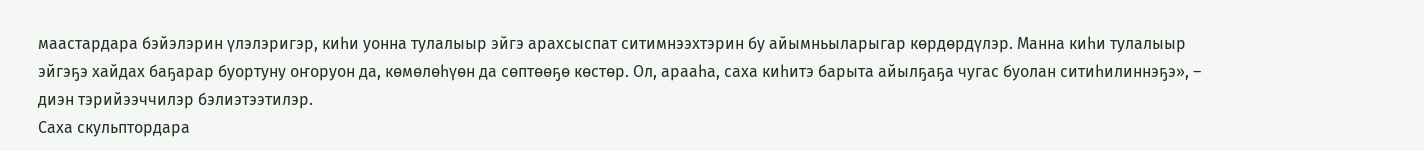маастардара бэйэлэрин үлэлэригэр, киһи уонна тулалыыр эйгэ арахсыспат ситимнээхтэрин бу айымньыларыгар көрдөрдүлэр. Манна киһи тулалыыр эйгэҕэ хайдах баҕарар буортуну оҥоруон да, көмөлөһүөн да сөптөөҕө көстөр. Ол, арааһа, саха киһитэ барыта айылҕаҕа чугас буолан ситиһилиннэҕэ», – диэн тэрийээччилэр бэлиэтээтилэр.
Саха скульптордара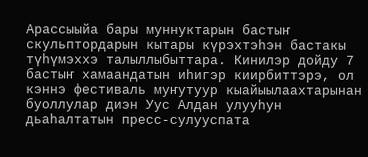Арассыыйа бары муннуктарын бастыҥ скульптордарын кытары күрэхтэһэн бастакы түһүмэххэ талыллыбыттара. Кинилэр дойду 7 бастыҥ хамаандатын иһигэр киирбиттэрэ, ол кэннэ фестиваль муҥутуур кыайыылаахтарынан буоллулар диэн Уус Алдан улууһун дьаһалтатын пресс-сулууспата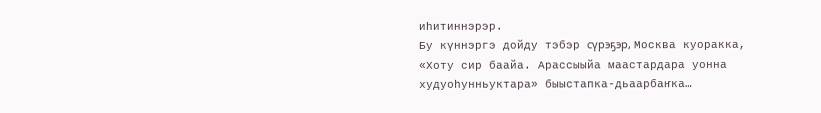иһитиннэрэр.
Бу күннэргэ дойду тэбэр сүрэҕэр, Москва куоракка, «Хоту сир баайа. Арассыыйа маастардара уонна худуоһунньуктара» быыстапка-дьаарбаҥка…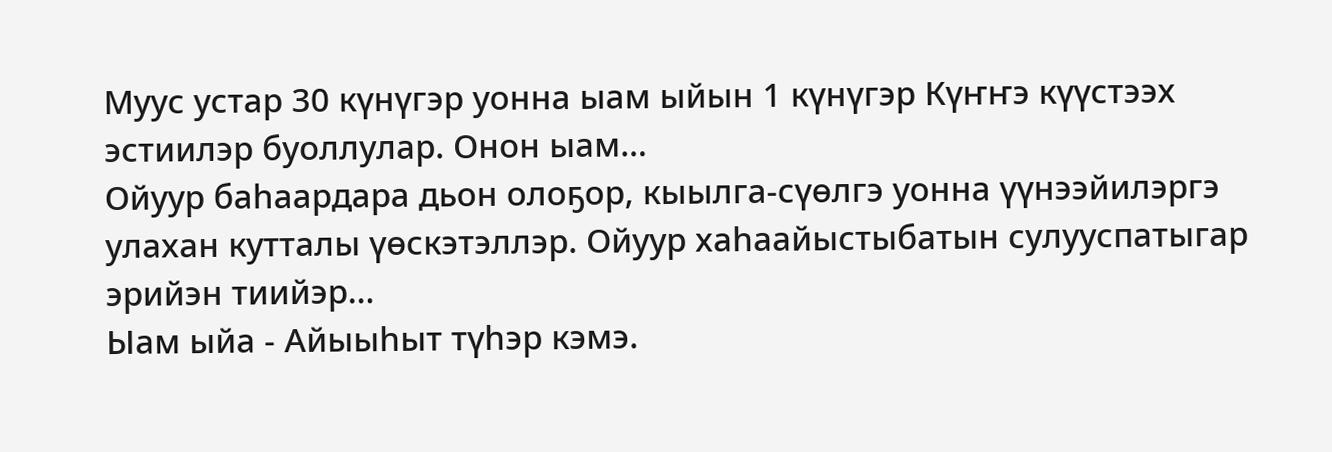Муус устар 30 күнүгэр уонна ыам ыйын 1 күнүгэр Күҥҥэ күүстээх эстиилэр буоллулар. Онон ыам…
Ойуур баһаардара дьон олоҕор, кыылга-сүөлгэ уонна үүнээйилэргэ улахан кутталы үөскэтэллэр. Ойуур хаһаайыстыбатын сулууспатыгар эрийэн тиийэр…
Ыам ыйа - Айыыһыт түһэр кэмэ.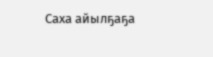Саха айылҕаҕа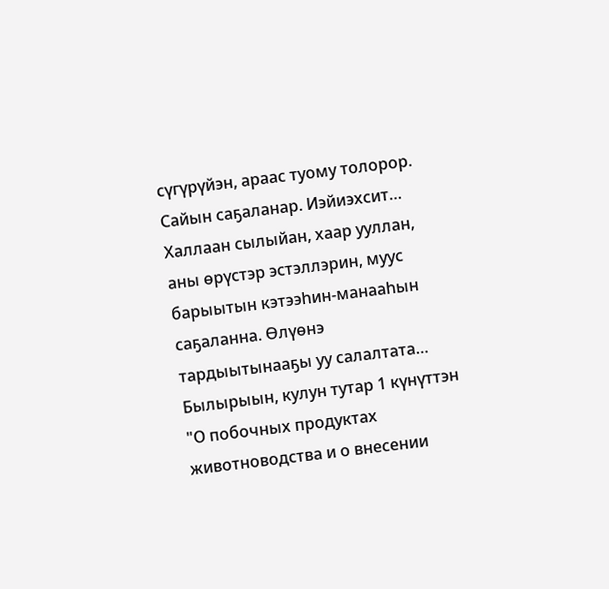сүгүрүйэн, араас туому толорор. Сайын саҕаланар. Иэйиэхсит…
Халлаан сылыйан, хаар ууллан, аны өрүстэр эстэллэрин, муус барыытын кэтээһин-манааһын саҕаланна. Өлүөнэ тардыытынааҕы уу салалтата…
Былырыын, кулун тутар 1 күнүттэн "О побочных продуктах животноводства и о внесении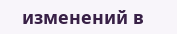изменений в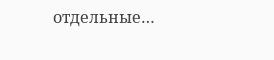отдельные…